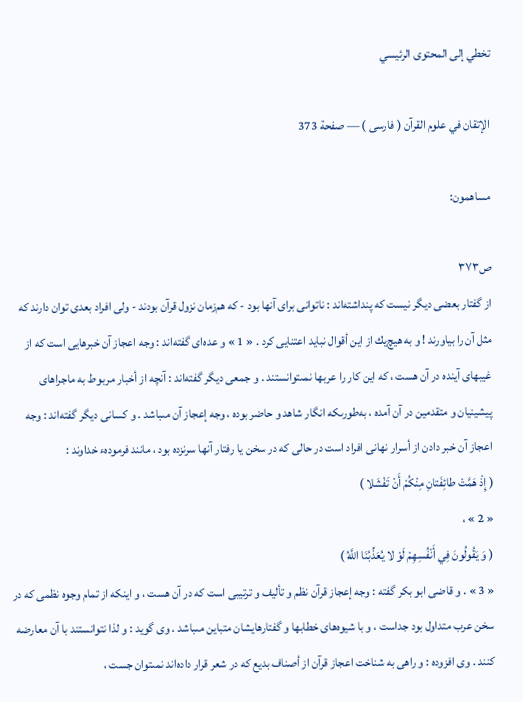تخطي إلى المحتوى الرئيسي

الإتقان في علوم القرآن ( فارسى ) — صفحة 373

مساهمون:

ص٣٧٣
از گفتار بعضى ديگر نيست كه پنداشته‌اند : ناتوانى براى آنها بود - كه هم‌زمان نزول قرآن بودند - ولى افراد بعدى توان دارند كه مثل آن را بياورند ! و به هيچ‌يك از اين أقوال نبايد اعتنايى كرد . « 1 » و عده‌اى گفته‌اند : وجه اعجاز آن خبرهايى است كه از غيبهاى آينده در آن هست ، كه اين كار را عربها نمىتوانستند . و جمعى ديگر گفته‌اند : آنچه از أخبار مربوط به ماجراهاى پيشينيان و متقدمين در آن آمده ، به‌طورىكه انگار شاهد و حاضر بوده ، وجه إعجاز آن مىباشد . و كسانى ديگر گفته‌اند : وجه اعجاز آن خبر دادن از أسرار نهانى افراد است در حالى كه در سخن يا رفتار آنها سرنزده بود ، مانند فرمودهء خداوند :
( إِذْ هَمَّتْ طائِفَتانِ مِنْكُمْ أَنْ تَفْشَلا )
« 2 » ،
( وَ يَقُولُونَ فِي أَنْفُسِهِمْ لَوْ لا يُعَذِّبُنَا اللَّهُ )
« 3 » . و قاضى ابو بكر گفته : وجه إعجاز قرآن نظم و تأليف و ترتيبى است كه در آن هست ، و اينكه از تمام وجوه نظمى كه در سخن عرب متداول بود جداست ، و با شيوه‌هاى خطابها و گفتارهايشان متباين مىباشد . وى گويد : و لذا نتوانستند با آن معارضه كنند . وى افزوده : و راهى به شناخت اعجاز قرآن از أصناف بديع كه در شعر قرار داده‌اند نمىتوان جست ،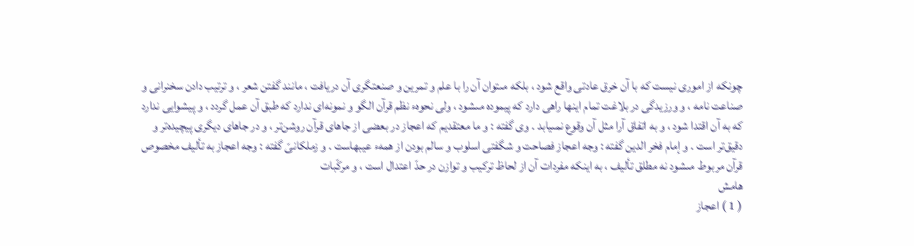چونكه از امورى نيست كه با آن خرق عادتى واقع شود ، بلكه مىتوان آن را با علم و تمرين و صنعتگرى آن دريافت ، مانند گفتن شعر ، و ترتيب دادن سخنرانى و صناعت نامه ، و ورزيدگى در بلاغت تمام اينها راهى دارد كه پيموده مىشود ، ولى نحوهء نظم قرآن الگو و نمونه‌اى ندارد كه طبق آن عمل گردد ، و پيشوايى ندارد كه به آن اقتدا شود ، و به اتفاق آرا مثل آن وقوع نمىيابد . وى گفته : و ما معتقديم كه اعجاز در بعضى از جاهاى قرآن روشن‌تر ، و در جاهاى ديگرى پيچيده‌تر و دقيق‌تر است . و إمام فخر الدين گفته : وجه اعجاز فصاحت و شگفتى اسلوب و سالم بودن از همهء عيبهاست . و زملكانىّ گفته : وجه اعجاز به تأليف مخصوص قرآن مربوط مىشود نه مطلق تأليف ، به اينكه مفردات آن از لحاظ تركيب و توازن در حدّ اعتدال است ، و مركّبات
هامش
( 1 ) اعجاز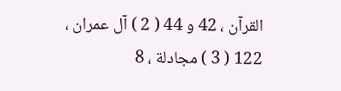القرآن ، 42 و 44 ( 2 ) آل عمران ، 122 ( 3 ) مجادلة ، 8